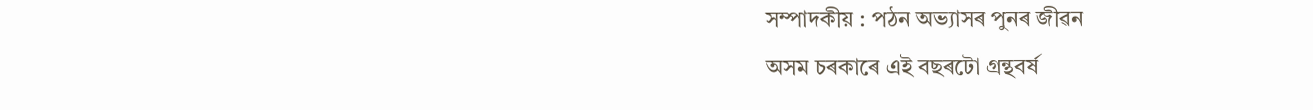সম্পাদকীয় : পঠন অভ্যাসৰ পুনৰ জীৱন
অসম চৰকাৰে এই বছৰটো গ্রন্থবর্ষ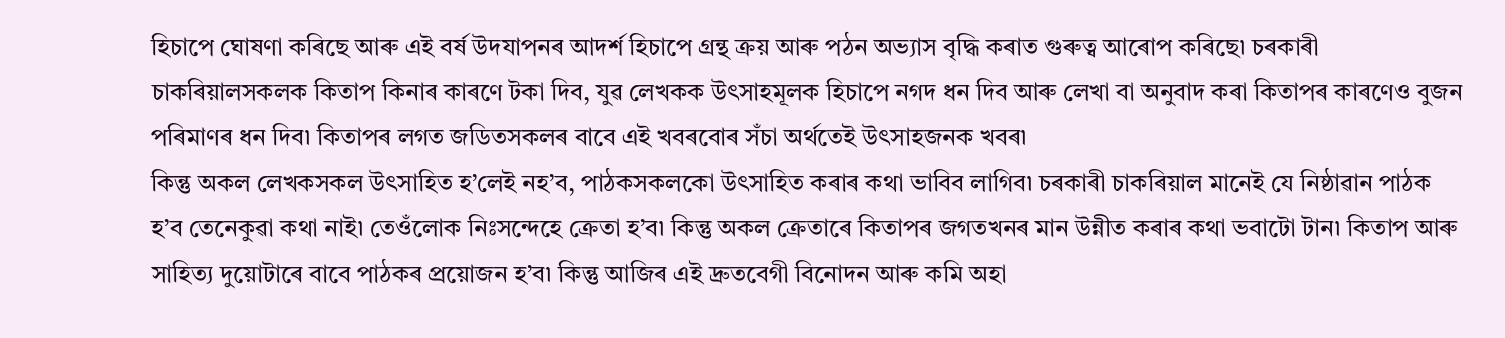হিচাপে ঘোষণা কৰিছে আৰু এই বর্ষ উদযাপনৰ আদর্শ হিচাপে গ্রন্থ ক্রয় আৰু পঠন অভ্যাস বৃদ্ধি কৰাত গুৰুত্ব আৰোপ কৰিছে৷ চৰকাৰী চাকৰিয়ালসকলক কিতাপ কিনাৰ কাৰণে টকা দিব, যুৱ লেখকক উৎসাহমূলক হিচাপে নগদ ধন দিব আৰু লেখা বা অনুবাদ কৰা কিতাপৰ কাৰণেও বুজন পৰিমাণৰ ধন দিব৷ কিতাপৰ লগত জডিতসকলৰ বাবে এই খবৰবোৰ সঁচা অর্থতেই উৎসাহজনক খবৰ৷
কিন্তু অকল লেখকসকল উৎসাহিত হ’লেই নহ’ব, পাঠকসকলকো উৎসাহিত কৰাৰ কথা ভাবিব লাগিব৷ চৰকাৰী চাকৰিয়াল মানেই যে নিষ্ঠাৱান পাঠক হ’ব তেনেকুৱা কথা নাই৷ তেওঁলোক নিঃসন্দেহে ক্রেতা হ’ব৷ কিন্তু অকল ক্রেতাৰে কিতাপৰ জগতখনৰ মান উন্নীত কৰাৰ কথা ভবাটো টান৷ কিতাপ আৰু সাহিত্য দুয়োটাৰে বাবে পাঠকৰ প্রয়োজন হ’ব৷ কিন্তু আজিৰ এই দ্রুতবেগী বিনোদন আৰু কমি অহা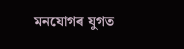মনযোগৰ যুগত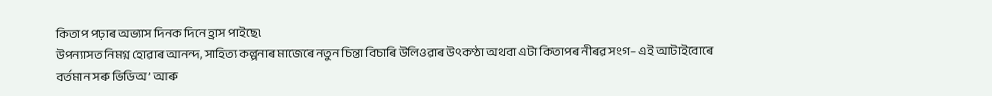কিতাপ পঢ়াৰ অভ্যাস দিনক দিনে হ্রাস পাইছে৷
উপন্যাসত নিমগ্ন হোৱাৰ আনন্দ, সাহিত্য কল্পনাৰ মাজেৰে নতুন চিন্তা বিচাৰি উলিওৱাৰ উৎকণ্ঠা অথবা এটা কিতাপৰ নীৰৱ সংগ– এই আটাইবোৰে বর্তমান সৰু ভিডিঅ’ আৰু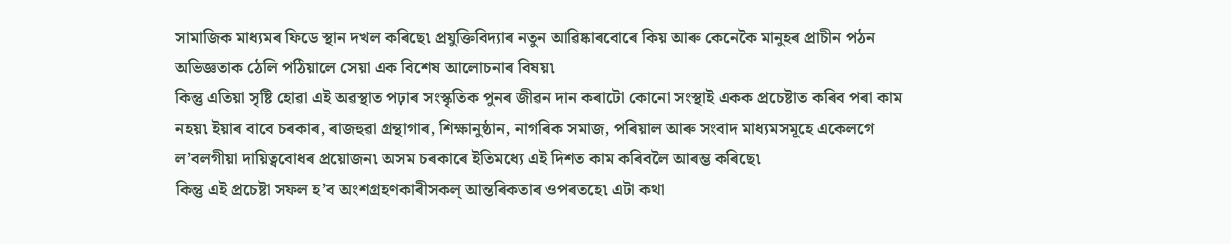সামাজিক মাধ্যমৰ ফিডে স্থান দখল কৰিছে৷ প্রযুক্তিবিদ্যাৰ নতুন আৱিষ্কাৰবোৰে কিয় আৰু কেনেকৈ মানুহৰ প্রাচীন পঠন অভিজ্ঞতাক ঠেলি পঠিয়ালে সেয়া এক বিশেষ আলোচনাৰ বিষয়৷
কিন্তু এতিয়া সৃষ্টি হোৱা এই অৱস্থাত পঢ়াৰ সংস্কৃতিক পুনৰ জীৱন দান কৰাটো কোনো সংস্থাই একক প্রচেষ্টাত কৰিব পৰা কাম নহয়৷ ইয়াৰ বাবে চৰকাৰ, ৰাজহুৱা গ্রন্থাগাৰ, শিক্ষানুষ্ঠান, নাগৰিক সমাজ, পৰিয়াল আৰু সংবাদ মাধ্যমসমূহে একেলগে ল’বলগীয়া দায়িত্ববোধৰ প্রয়োজন৷ অসম চৰকাৰে ইতিমধ্যে এই দিশত কাম কৰিবলৈ আৰম্ভ কৰিছে৷
কিন্তু এই প্রচেষ্টা সফল হ’ব অংশগ্রহণকাৰীসকল্ আন্তৰিকতাৰ ওপৰতহে৷ এটা কথা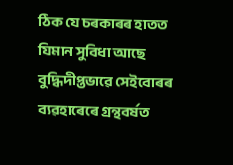ঠিক যে চৰকাৰৰ হাতত যিমান সুবিধা আছে বুদ্ধিদীপ্তভাৱে সেইবোৰৰ ব্যৱহাৰেৰে গ্রন্থবর্ষত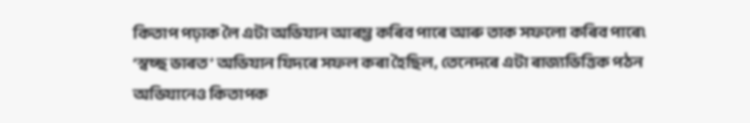কিতাপ পঢ়াক লৈ এটা অভিযান আৰম্ভ কৰিব পাৰে আৰু তাক সফলো কৰিব পাৰে৷ ‘স্বচ্ছ ভাৰত’ অভিযান যিদৰে সফল কৰা হৈছিল, তেনেদৰে এটা ৰাজ্যভিত্তিক পঠন অভিযানেও কিতাপক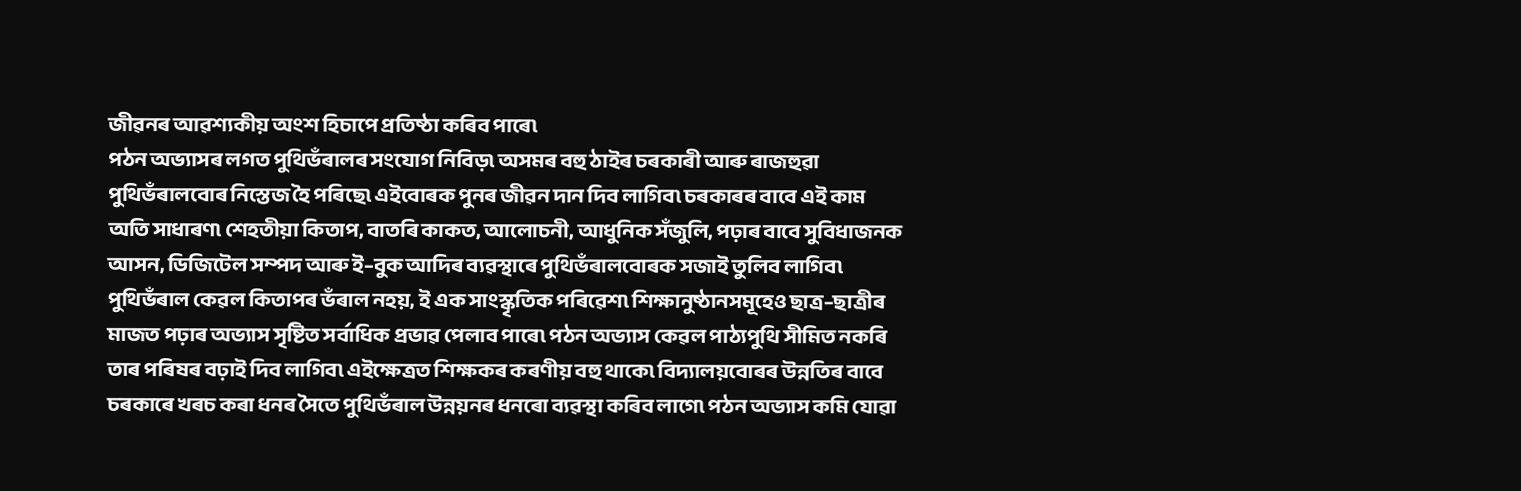জীৱনৰ আৱশ্যকীয় অংশ হিচাপে প্রতিষ্ঠা কৰিব পাৰে৷
পঠন অভ্যাসৰ লগত পুথিভঁৰালৰ সংযোগ নিবিড়৷ অসমৰ বহু ঠাইৰ চৰকাৰী আৰু ৰাজহুৱা পুথিভঁৰালবোৰ নিস্তেজ হৈ পৰিছে৷ এইবোৰক পুনৰ জীৱন দান দিব লাগিব৷ চৰকাৰৰ বাবে এই কাম অতি সাধাৰণ৷ শেহতীয়া কিতাপ, বাতৰি কাকত, আলোচনী, আধুনিক সঁজুলি, পঢ়াৰ বাবে সুবিধাজনক আসন, ডিজিটেল সম্পদ আৰু ই–বুক আদিৰ ব্যৱস্থাৰে পুথিভঁৰালবোৰক সজাই তুলিব লাগিব৷
পুথিভঁৰাল কেৱল কিতাপৰ ভঁৰাল নহয়, ই এক সাংস্কৃতিক পৰিৱেশ৷ শিক্ষানুষ্ঠানসমূহেও ছাত্র–ছাত্রীৰ মাজত পঢ়াৰ অভ্যাস সৃষ্টিত সর্বাধিক প্রভাৱ পেলাব পাৰে৷ পঠন অভ্যাস কেৱল পাঠ্যপুথি সীমিত নকৰি তাৰ পৰিষৰ বঢ়াই দিব লাগিব৷ এইক্ষেত্রত শিক্ষকৰ কৰণীয় বহু থাকে৷ বিদ্যালয়বোৰৰ উন্নতিৰ বাবে চৰকাৰে খৰচ কৰা ধনৰ সৈতে পুথিভঁৰাল উন্নয়নৰ ধনৰো ব্যৱস্থা কৰিব লাগে৷ পঠন অভ্যাস কমি যোৱা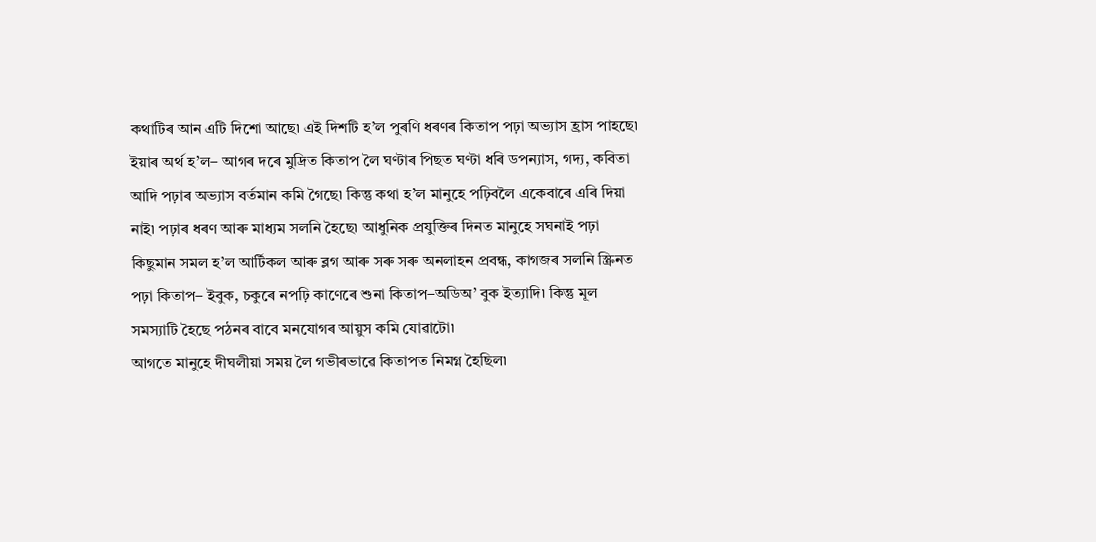কথাটিৰ আন এটি দিশো আছে৷ এই দিশটি হ’ল পুৰণি ধৰণৰ কিতাপ পঢ়া অভ্যাস হ্রাস পাহছে৷
ইয়াৰ অর্থ হ’ল– আগৰ দৰে মুদ্রিত কিতাপ লৈ ঘণ্টাৰ পিছত ঘণ্টা ধৰি ডপন্যাস, গদ্য, কবিতা আদি পঢ়াৰ অভ্যাস বর্তমান কমি গৈছে৷ কিন্তু কথা হ’ল মানুহে পঢ়িবলৈ একেবাৰে এৰি দিয়া নাই৷ পঢ়াৰ ধৰণ আৰু মাধ্যম সলনি হৈছে৷ আধুনিক প্রযুক্তিৰ দিনত মানুহে সঘনাই পঢ়া কিছুমান সমল হ’ল আর্টিকল আৰু ব্লগ আৰু সৰু সৰু অনলাহন প্রবন্ধ, কাগজৰ সলনি স্ক্রিনত পঢ়া কিতাপ– ইবুক, চকুৰে নপঢ়ি কাণেৰে শুনা কিতাপ–অডিঅ’ বুক ইত্যাদি৷ কিন্তু মূল সমস্যাটি হৈছে পঠনৰ বাবে মনযোগৰ আয়ুস কমি যোৱাটো৷
আগতে মানুহে দীঘলীয়া সময় লৈ গভীৰভাৱে কিতাপত নিমগ্ন হৈছিল৷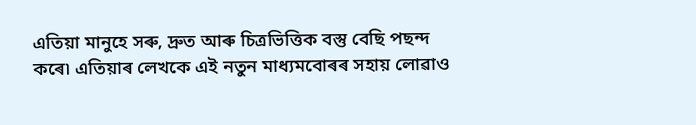এতিয়া মানুহে সৰু, দ্রুত আৰু চিত্রভিত্তিক বস্তু বেছি পছন্দ কৰে৷ এতিয়াৰ লেখকে এই নতুন মাধ্যমবোৰৰ সহায় লোৱাও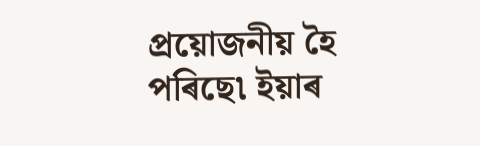প্রয়োজনীয় হৈ পৰিছে৷ ইয়াৰ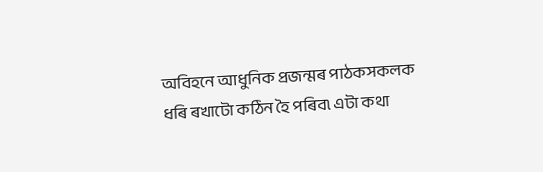অবিহনে আধুনিক প্রজন্মৰ পাঠকসকলক ধৰি ৰখাটো কঠিন হৈ পৰিব৷ এটা কথা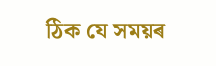ঠিক যে সময়ৰ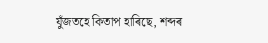যুঁজতহে কিতাপ হাৰিছে, শব্দৰ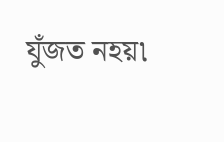যুঁজত নহয়৷